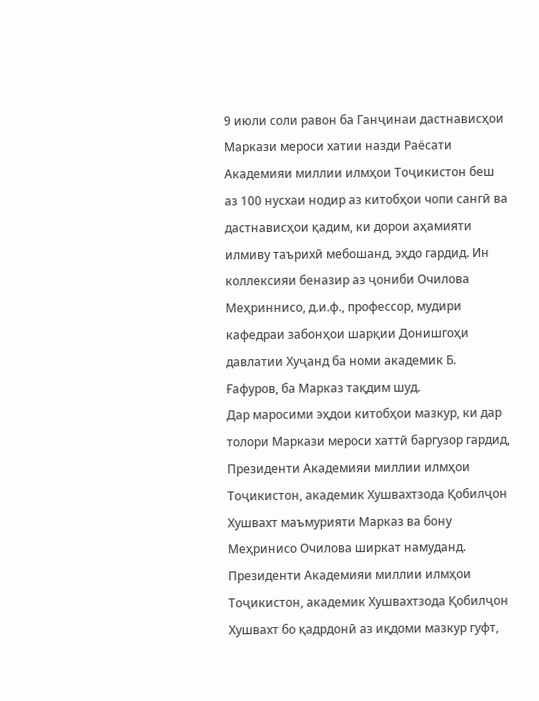9 июли соли равон ба Ганҷинаи дастнависҳои Маркази мероси хатии назди Раёсати Академияи миллии илмҳои Тоҷикистон беш аз 100 нусхаи нодир аз китобҳои чопи сангӣ ва дастнависҳои қадим, ки дорои аҳамияти илмиву таърихӣ мебошанд, эҳдо гардид. Ин коллексияи беназир аз ҷониби Очилова Меҳриннисо, д.и.ф., профессор, мудири кафедраи забонҳои шарқии Донишгоҳи давлатии Хуҷанд ба номи академик Б. Ғафуров, ба Марказ тақдим шуд.
Дар маросими эҳдои китобҳои мазкур, ки дар толори Маркази мероси хаттӣ баргузор гардид, Президенти Академияи миллии илмҳои Тоҷикистон, академик Хушвахтзода Қобилҷон Хушвахт маъмурияти Марказ ва бону Меҳринисо Очилова ширкат намуданд.
Президенти Академияи миллии илмҳои Тоҷикистон, академик Хушвахтзода Қобилҷон Хушвахт бо қадрдонӣ аз иқдоми мазкур гуфт,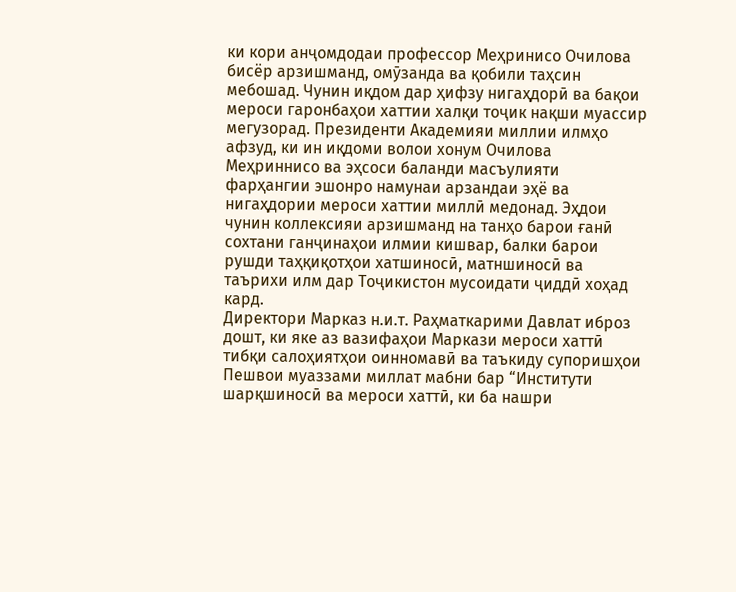ки кори анҷомдодаи профессор Меҳринисо Очилова бисёр арзишманд, омӯзанда ва қобили таҳсин мебошад. Чунин иқдом дар ҳифзу нигаҳдорӣ ва бақои мероси гаронбаҳои хаттии халқи тоҷик нақши муассир мегузорад. Президенти Академияи миллии илмҳо афзуд, ки ин иқдоми волои хонум Очилова Меҳриннисо ва эҳсоси баланди масъулияти фарҳангии эшонро намунаи арзандаи эҳё ва нигаҳдории мероси хаттии миллӣ медонад. Эҳдои чунин коллексияи арзишманд на танҳо барои ғанӣ сохтани ганҷинаҳои илмии кишвар, балки барои рушди таҳқиқотҳои хатшиносӣ, матншиносӣ ва таърихи илм дар Тоҷикистон мусоидати ҷиддӣ хоҳад кард.
Директори Марказ н.и.т. Раҳматкарими Давлат иброз дошт, ки яке аз вазифаҳои Маркази мероси хаттӣ тибқи салоҳиятҳои оинномавӣ ва таъкиду супоришҳои Пешвои муаззами миллат мабни бар “Институти шарқшиносӣ ва мероси хаттӣ, ки ба нашри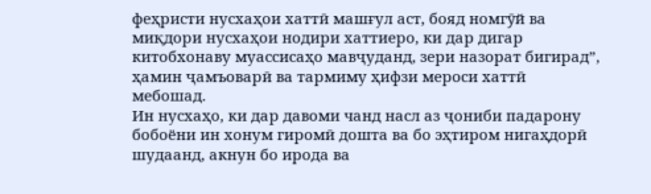феҳристи нусхаҳои хаттӣ машғул аст, бояд номгӯй ва миқдори нусхаҳои нодири хаттиеро, ки дар дигар китобхонаву муассисаҳо мавҷуданд, зери назорат бигирад”, ҳамин ҷамъоварӣ ва тармиму ҳифзи мероси хаттӣ мебошад.
Ин нусхаҳо, ки дар давоми чанд насл аз ҷониби падарону бобоёни ин хонум гиромӣ дошта ва бо эҳтиром нигаҳдорӣ шудаанд, акнун бо ирода ва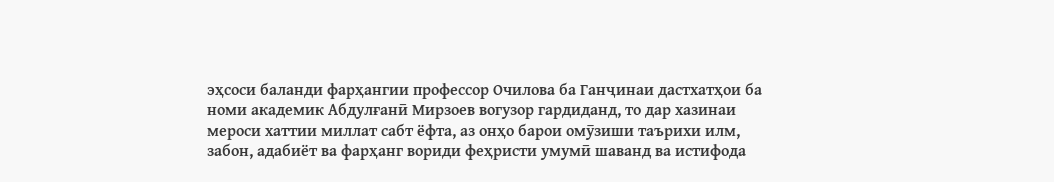эҳсоси баланди фарҳангии профессор Очилова ба Ганҷинаи дастхатҳои ба номи академик Абдулғанӣ Мирзоев вогузор гардиданд, то дар хазинаи мероси хаттии миллат сабт ёфта, аз онҳо барои омӯзиши таърихи илм, забон, адабиёт ва фарҳанг вориди феҳристи умумӣ шаванд ва истифода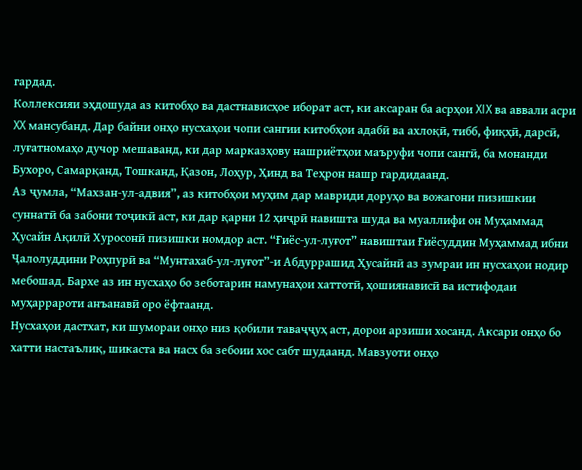гардад.
Коллексияи эҳдошуда аз китобҳо ва дастнависҳое иборат аст, ки аксаран ба асрҳои XIX ва аввали асри XX мансубанд. Дар байни онҳо нусхаҳои чопи сангии китобҳои адабӣ ва ахлоқӣ, тибб, фиқҳӣ, дарсӣ, луғатномаҳо дучор мешаванд, ки дар марказҳову нашриётҳои маъруфи чопи сангӣ, ба монанди Бухоро, Самарқанд, Тошканд, Қазон, Лоҳур, Ҳинд ва Теҳрон нашр гардидаанд.
Аз ҷумла, “Махзан-ул-адвия”, аз китобҳои муҳим дар мавриди доруҳо ва вожагони пизишкии суннатӣ ба забони тоҷикӣ аст, ки дар қарни 12 ҳиҷрӣ навишта шуда ва муаллифи он Муҳаммад Ҳусайн Ақилӣ Хуросонӣ пизишки номдор аст. “Ғиёс-ул-луғот” навиштаи Ғиёсуддин Муҳаммад ибни Ҷалолуддини Роҳпурӣ ва “Мунтахаб-ул-луғот”-и Абдуррашид Ҳусайнӣ аз зумраи ин нусхаҳои нодир мебошад. Бархе аз ин нусхаҳо бо зеботарин намунаҳои хаттотӣ, ҳошиянависӣ ва истифодаи муҳаррароти анъанавӣ оро ёфтаанд.
Нусхаҳои дастхат, ки шумораи онҳо низ қобили таваҷҷуҳ аст, дорои арзиши хосанд. Аксари онҳо бо хатти настаълиқ, шикаста ва насх ба зебоии хос сабт шудаанд. Мавзуоти онҳо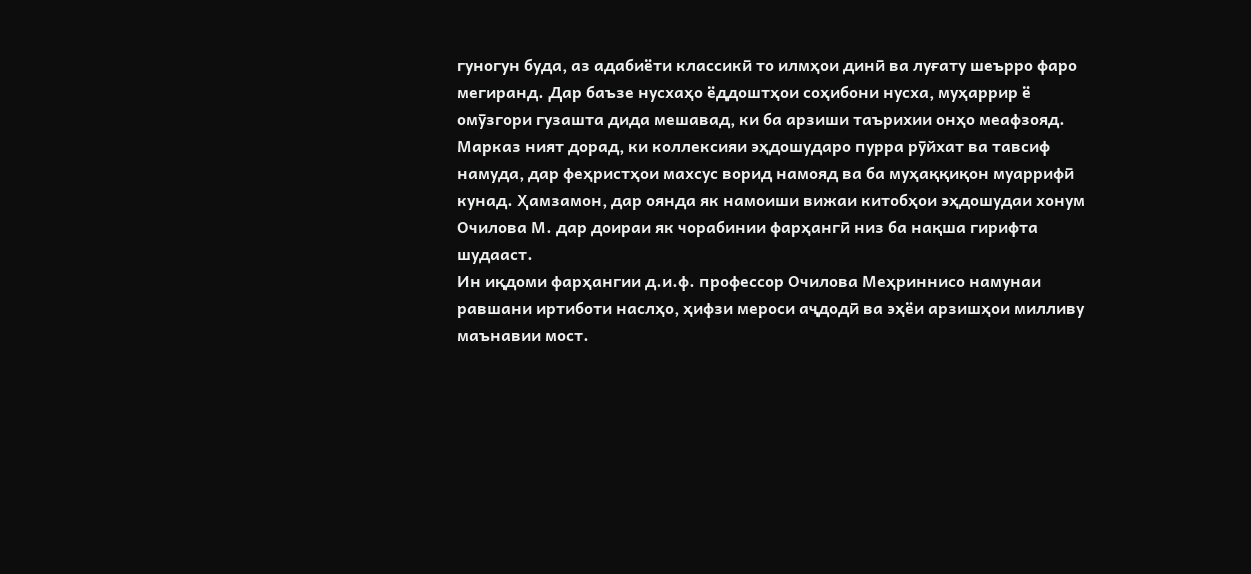гуногун буда, аз адабиёти классикӣ то илмҳои динӣ ва луғату шеърро фаро мегиранд. Дар баъзе нусхаҳо ёддоштҳои соҳибони нусха, муҳаррир ё омӯзгори гузашта дида мешавад, ки ба арзиши таърихии онҳо меафзояд.
Марказ ният дорад, ки коллексияи эҳдошударо пурра рӯйхат ва тавсиф намуда, дар феҳристҳои махсус ворид намояд ва ба муҳаққиқон муаррифӣ кунад. Ҳамзамон, дар оянда як намоиши вижаи китобҳои эҳдошудаи хонум Очилова М. дар доираи як чорабинии фарҳангӣ низ ба нақша гирифта шудааст.
Ин иқдоми фарҳангии д.и.ф. профессор Очилова Меҳриннисо намунаи равшани иртиботи наслҳо, ҳифзи мероси аҷдодӣ ва эҳёи арзишҳои милливу маънавии мост.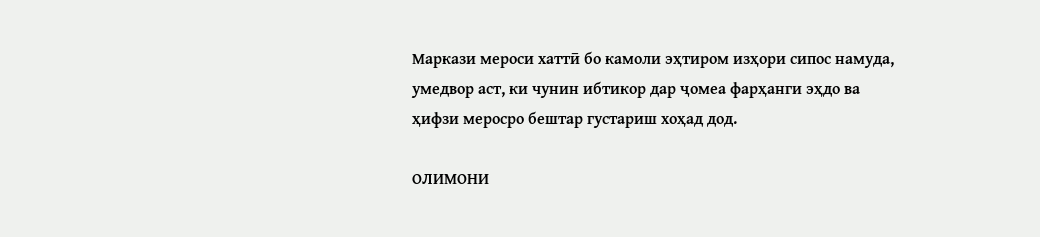Маркази мероси хаттӣ бо камоли эҳтиром изҳори сипос намуда, умедвор аст, ки чунин ибтикор дар ҷомеа фарҳанги эҳдо ва ҳифзи меросро бештар густариш хоҳад дод.

ОЛИМОНИ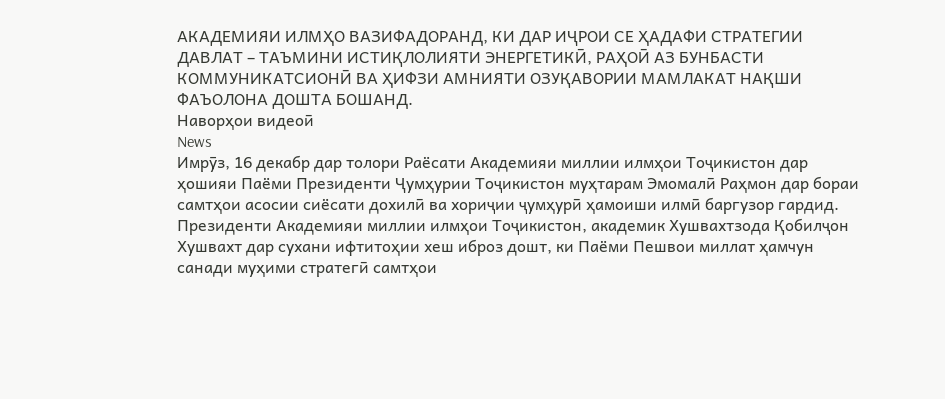АКАДЕМИЯИ ИЛМҲО ВАЗИФАДОРАНД, КИ ДАР ИҶРОИ СЕ ҲАДАФИ СТРАТЕГИИ ДАВЛАТ – ТАЪМИНИ ИСТИҚЛОЛИЯТИ ЭНЕРГЕТИКӢ, РАҲОӢ АЗ БУНБАСТИ КОММУНИКАТСИОНӢ ВА ҲИФЗИ АМНИЯТИ ОЗУҚАВОРИИ МАМЛАКАТ НАҚШИ ФАЪОЛОНА ДОШТА БОШАНД.
Наворҳои видеоӣ
News
Имрӯз, 16 декабр дар толори Раёсати Академияи миллии илмҳои Тоҷикистон дар ҳошияи Паёми Президенти Ҷумҳурии Тоҷикистон муҳтарам Эмомалӣ Раҳмон дар бораи самтҳои асосии сиёсати дохилӣ ва хориҷии ҷумҳурӣ ҳамоиши илмӣ баргузор гардид.
Президенти Академияи миллии илмҳои Тоҷикистон, академик Хушвахтзода Қобилҷон Хушвахт дар сухани ифтитоҳии хеш иброз дошт, ки Паёми Пешвои миллат ҳамчун санади муҳими стратегӣ самтҳои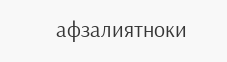афзалиятноки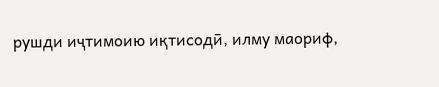рушди иҷтимоию иқтисодӣ, илму маориф,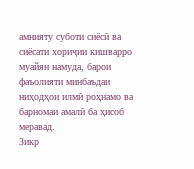амнияту суботи сиёсӣ ва сиёсати хориҷии кишварро муайян намуда, барои фаъолияти минбаъдаи ниҳодҳои илмӣ роҳнамо ва барномаи амалӣ ба ҳисоб меравад.
Зикр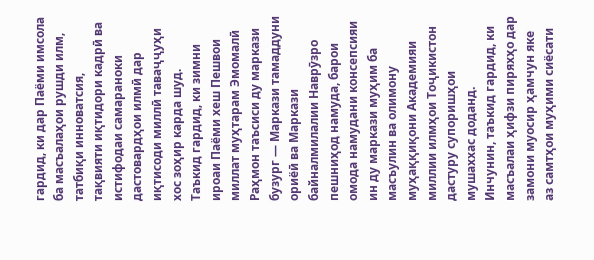гардид, ки дар Паёми имсола ба масъалаҳои рушди илм, татбиқи инноватсия, тақвияти иқтидори кадрӣ ва истифодаи самараноки дастовардҳои илмӣ дар иқтисоди миллӣ таваҷҷуҳи хос зоҳир карда шуд.
Таъкид гардид, ки зимни ироаи Паёми хеш Пешвои миллат муҳтарам Эмомалӣ Раҳмон таъсиси ду маркази бузург — Маркази тамаддуни ориёӣ ва Маркази байналмилалии Наврӯзро пешниҳод намуда, барои омода намудани консепсияи ин ду маркази муҳим ба масъулин ва олимону муҳаққиқони Академияи миллии илмҳои Тоҷикистон дастуру супоришҳои мушаххас доданд.
Инчунин, таъкид гардид, ки масъалаи ҳифзи пиряхҳо дар замони муосир ҳамчун яке аз самтҳои муҳими сиёсати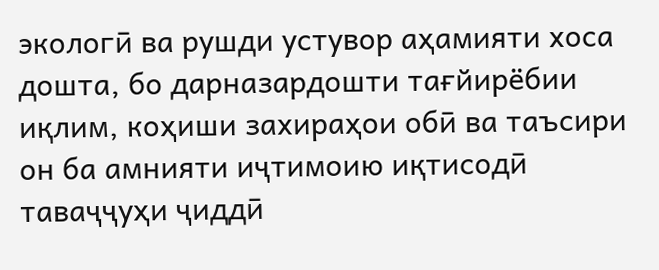экологӣ ва рушди устувор аҳамияти хоса дошта, бо дарназардошти тағйирёбии иқлим, коҳиши захираҳои обӣ ва таъсири он ба амнияти иҷтимоию иқтисодӣ таваҷҷуҳи ҷиддӣ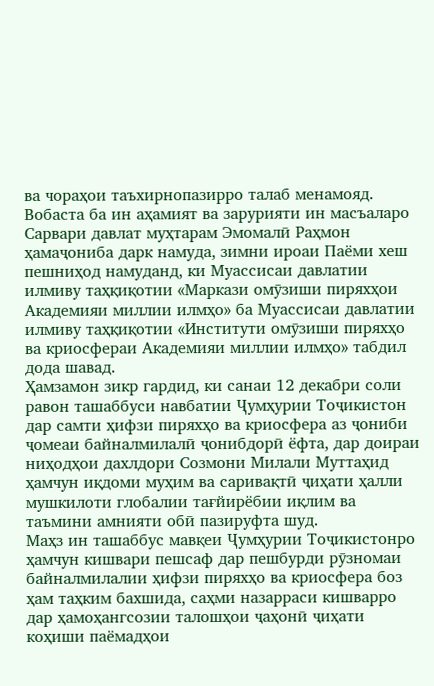ва чораҳои таъхирнопазирро талаб менамояд.
Вобаста ба ин аҳамият ва зарурияти ин масъаларо Сарвари давлат муҳтарам Эмомалӣ Раҳмон ҳамаҷониба дарк намуда, зимни ироаи Паёми хеш пешниҳод намуданд, ки Муассисаи давлатии илмиву таҳқиқотии «Маркази омӯзиши пиряхҳои Академияи миллии илмҳо» ба Муассисаи давлатии илмиву таҳқиқотии «Институти омӯзиши пиряхҳо ва криосфераи Академияи миллии илмҳо» табдил дода шавад.
Ҳамзамон зикр гардид, ки санаи 12 декабри соли равон ташаббуси навбатии Ҷумҳурии Тоҷикистон дар самти ҳифзи пиряхҳо ва криосфера аз ҷониби ҷомеаи байналмилалӣ ҷонибдорӣ ёфта, дар доираи ниҳодҳои дахлдори Созмони Милали Муттаҳид ҳамчун иқдоми муҳим ва саривақтӣ ҷиҳати ҳалли мушкилоти глобалии тағйирёбии иқлим ва таъмини амнияти обӣ пазируфта шуд.
Маҳз ин ташаббус мавқеи Ҷумҳурии Тоҷикистонро ҳамчун кишвари пешсаф дар пешбурди рӯзномаи байналмилалии ҳифзи пиряхҳо ва криосфера боз ҳам таҳким бахшида, саҳми назарраси кишварро дар ҳамоҳангсозии талошҳои ҷаҳонӣ ҷиҳати коҳиши паёмадҳои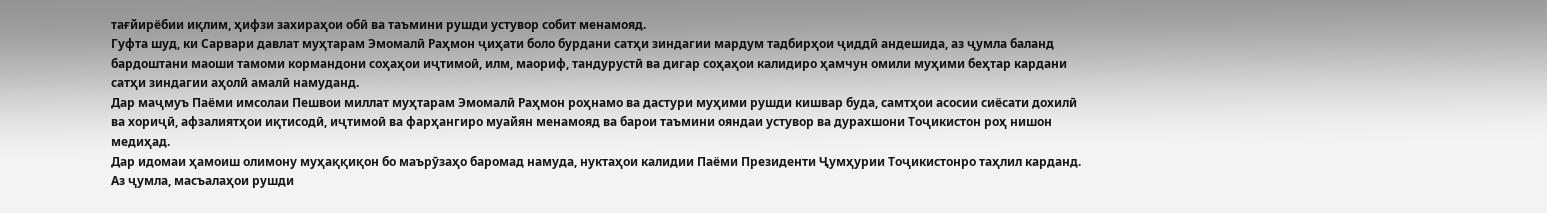тағйирёбии иқлим, ҳифзи захираҳои обӣ ва таъмини рушди устувор собит менамояд.
Гуфта шуд, ки Сарвари давлат муҳтарам Эмомалӣ Раҳмон ҷиҳати боло бурдани сатҳи зиндагии мардум тадбирҳои ҷиддӣ андешида, аз ҷумла баланд бардоштани маоши тамоми кормандони соҳаҳои иҷтимоӣ, илм, маориф, тандурустӣ ва дигар соҳаҳои калидиро ҳамчун омили муҳими беҳтар кардани сатҳи зиндагии аҳолӣ амалӣ намуданд.
Дар маҷмуъ Паёми имсолаи Пешвои миллат муҳтарам Эмомалӣ Раҳмон роҳнамо ва дастури муҳими рушди кишвар буда, самтҳои асосии сиёсати дохилӣ ва хориҷӣ, афзалиятҳои иқтисодӣ, иҷтимоӣ ва фарҳангиро муайян менамояд ва барои таъмини ояндаи устувор ва дурахшони Тоҷикистон роҳ нишон медиҳад.
Дар идомаи ҳамоиш олимону муҳаққиқон бо маърӯзаҳо баромад намуда, нуктаҳои калидии Паёми Президенти Ҷумҳурии Тоҷикистонро таҳлил карданд. Аз ҷумла, масъалаҳои рушди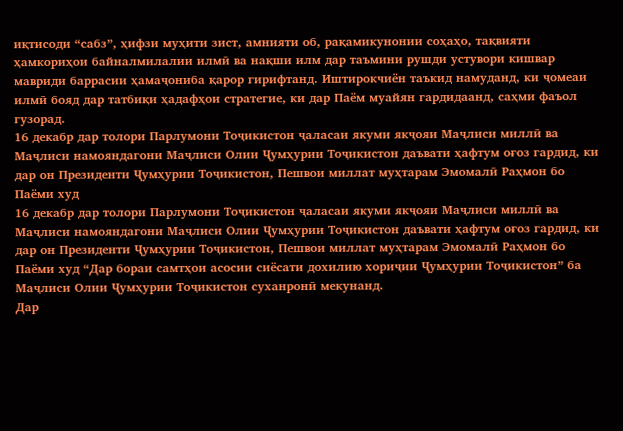иқтисоди “сабз”, ҳифзи муҳити зист, амнияти об, рақамикунонии соҳаҳо, тақвияти ҳамкориҳои байналмилалии илмӣ ва нақши илм дар таъмини рушди устувори кишвар мавриди баррасии ҳамаҷониба қарор гирифтанд. Иштирокчиён таъкид намуданд, ки ҷомеаи илмӣ бояд дар татбиқи ҳадафҳои стратегие, ки дар Паём муайян гардидаанд, саҳми фаъол гузорад.
16 декабр дар толори Парлумони Тоҷикистон ҷаласаи якуми якҷояи Маҷлиси миллӣ ва Маҷлиси намояндагони Маҷлиси Олии Ҷумҳурии Тоҷикистон даъвати ҳафтум оғоз гардид, ки дар он Президенти Ҷумҳурии Тоҷикистон, Пешвои миллат муҳтарам Эмомалӣ Раҳмон бо Паёми худ
16 декабр дар толори Парлумони Тоҷикистон ҷаласаи якуми якҷояи Маҷлиси миллӣ ва Маҷлиси намояндагони Маҷлиси Олии Ҷумҳурии Тоҷикистон даъвати ҳафтум оғоз гардид, ки дар он Президенти Ҷумҳурии Тоҷикистон, Пешвои миллат муҳтарам Эмомалӣ Раҳмон бо Паёми худ “Дар бораи самтҳои асосии сиёсати дохилию хориҷии Ҷумҳурии Тоҷикистон” ба Маҷлиси Олии Ҷумҳурии Тоҷикистон суханронӣ мекунанд.
Дар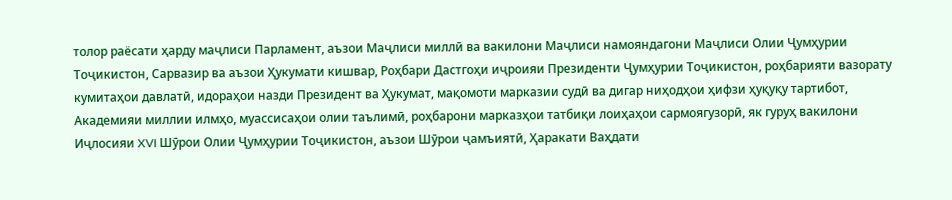толор раёсати ҳарду маҷлиси Парламент, аъзои Маҷлиси миллӣ ва вакилони Маҷлиси намояндагони Маҷлиси Олии Ҷумҳурии Тоҷикистон, Сарвазир ва аъзои Ҳукумати кишвар, Роҳбари Дастгоҳи иҷроияи Президенти Ҷумҳурии Тоҷикистон, роҳбарияти вазорату кумитаҳои давлатӣ, идораҳои назди Президент ва Ҳукумат, мақомоти марказии судӣ ва дигар ниҳодҳои ҳифзи ҳуқуқу тартибот, Академияи миллии илмҳо, муассисаҳои олии таълимӣ, роҳбарони марказҳои татбиқи лоиҳаҳои сармоягузорӣ, як гуруҳ вакилони Иҷлосияи XVI Шӯрои Олии Ҷумҳурии Тоҷикистон, аъзои Шӯрои ҷамъиятӣ, Ҳаракати Ваҳдати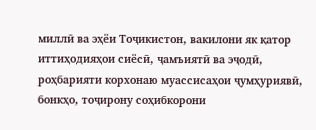миллӣ ва эҳёи Тоҷикистон, вакилони як қатор иттиҳодияҳои сиёсӣ, ҷамъиятӣ ва эҷодӣ, роҳбарияти корхонаю муассисаҳои ҷумҳуриявӣ, бонкҳо, тоҷирону соҳибкорони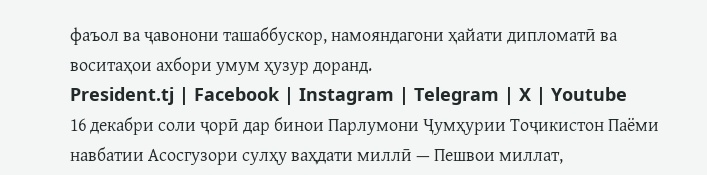фаъол ва ҷавонони ташаббускор, намояндагони ҳайати дипломатӣ ва воситаҳои ахбори умум ҳузур доранд.
President.tj | Facebook | Instagram | Telegram | X | Youtube
16 декабри соли ҷорӣ дар бинои Парлумони Ҷумҳурии Тоҷикистон Паёми навбатии Асосгузори сулҳу ваҳдати миллӣ — Пешвои миллат,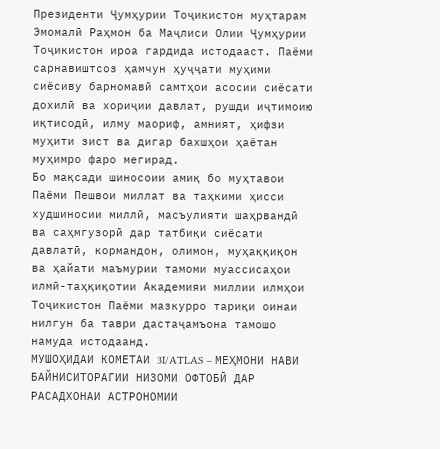Президенти Ҷумҳурии Тоҷикистон муҳтарам Эмомалӣ Раҳмон ба Маҷлиси Олии Ҷумҳурии Тоҷикистон ироа гардида истодааст. Паёми сарнавиштсоз ҳамчун ҳуҷҷати муҳими сиёсиву барномавӣ самтҳои асосии сиёсати дохилӣ ва хориҷии давлат, рушди иҷтимоию иқтисодӣ, илму маориф, амният, ҳифзи муҳити зист ва дигар бахшҳои ҳаётан муҳимро фаро мегирад.
Бо мақсади шиносоии амиқ бо муҳтавои Паёми Пешвои миллат ва таҳкими ҳисси худшиносии миллӣ, масъулияти шаҳрвандӣ ва саҳмгузорӣ дар татбиқи сиёсати давлатӣ, кормандон, олимон, муҳаққиқон ва ҳайати маъмурии тамоми муассисаҳои илмӣ-таҳқиқотии Академияи миллии илмҳои Тоҷикистон Паёми мазкурро тариқи оинаи нилгун ба таври дастаҷамъона тамошо намуда истодаанд.
МУШОҲИДАИ КОМЕТАИ 3I/ATLAS – МЕҲМОНИ НАВИ БАЙНИСИТОРАГИИ НИЗОМИ ОФТОБӢ ДАР РАСАДХОНАИ АСТРОНОМИИ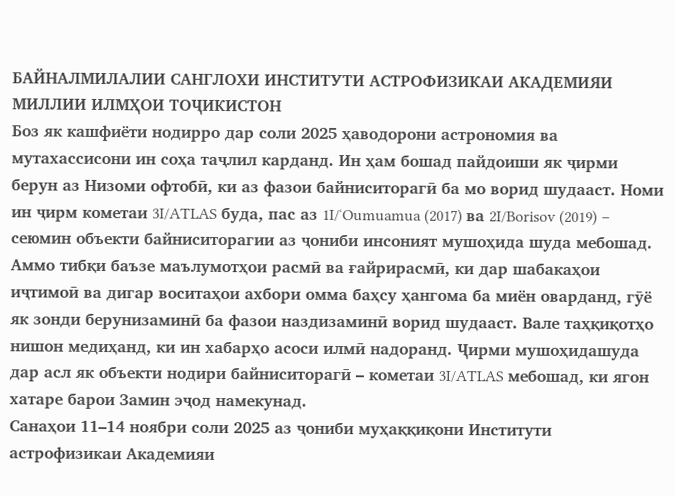БАЙНАЛМИЛАЛИИ САНГЛОХИ ИНСТИТУТИ АСТРОФИЗИКАИ АКАДЕМИЯИ МИЛЛИИ ИЛМҲОИ ТОҶИКИСТОН
Боз як кашфиёти нодирро дар соли 2025 ҳаводорони астрономия ва мутахассисони ин соҳа таҷлил карданд. Ин ҳам бошад пайдоиши як ҷирми берун аз Низоми офтобӣ, ки аз фазои байниситорагӣ ба мо ворид шудааст. Номи ин ҷирм кометаи 3I/ATLAS буда, пас аз 1I/ʻOumuamua (2017) ва 2I/Borisov (2019) – сеюмин объекти байниситорагии аз ҷониби инсоният мушоҳида шуда мебошад.
Аммо тибқи баъзе маълумотҳои расмӣ ва ғайрирасмӣ, ки дар шабакаҳои иҷтимоӣ ва дигар воситаҳои ахбори омма баҳсу ҳангома ба миён оварданд, гӯё як зонди берунизаминӣ ба фазои наздизаминӣ ворид шудааст. Вале таҳқиқотҳо нишон медиҳанд, ки ин хабарҳо асоси илмӣ надоранд. Ҷирми мушоҳидашуда дар асл як объекти нодири байниситорагӣ – кометаи 3I/ATLAS мебошад, ки ягон хатаре барои Замин эҷод намекунад.
Санаҳои 11–14 ноябри соли 2025 аз ҷониби муҳаққиқони Институти астрофизикаи Академияи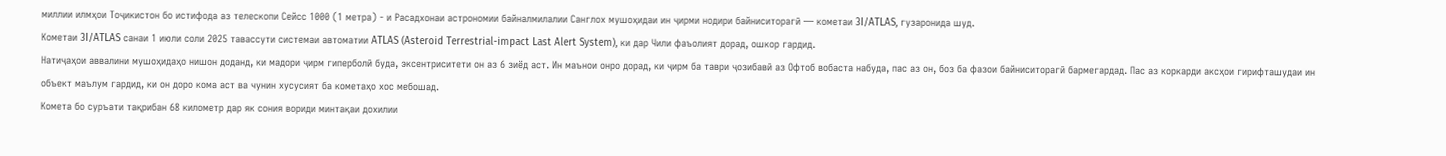миллии илмҳои Тоҷикистон бо истифода аз телескопи Сейсс 1000 (1 метра) - и Расадхонаи астрономии байналмилалии Санглох мушоҳидаи ин ҷирми нодири байниситорагӣ — кометаи 3I/ATLAS, гузаронида шуд.
Кометаи 3I/ATLAS санаи 1 июли соли 2025 тавассути системаи автоматии ATLAS (Asteroid Terrestrial-impact Last Alert System), ки дар Чили фаъолият дорад, ошкор гардид.
Натиҷаҳои аввалини мушоҳидаҳо нишон доданд, ки мадори ҷирм гиперболӣ буда, эксентриситети он аз 6 зиёд аст. Ин маънои онро дорад, ки ҷирм ба таври ҷозибавӣ аз Офтоб вобаста набуда, пас аз он, боз ба фазои байниситорагӣ бармегардад. Пас аз коркарди аксҳои гирифташудаи ин объект маълум гардид, ки он доро кома аст ва чунин хусусият ба кометаҳо хос мебошад.
Комета бо суръати тақрибан 68 километр дар як сония вориди минтақаи дохилии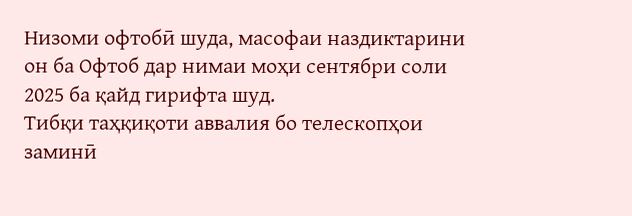Низоми офтобӣ шуда, масофаи наздиктарини он ба Офтоб дар нимаи моҳи сентябри соли 2025 ба қайд гирифта шуд.
Тибқи таҳқиқоти аввалия бо телескопҳои заминӣ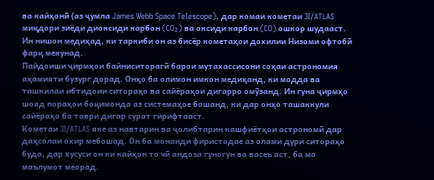ва кайҳонӣ (аз ҷумла James Webb Space Telescope), дар комаи кометаи 3I/ATLAS миқдори зиёди диоксиди карбон (CO₂) ва оксиди карбон (CO) ошкор шудааст. Ин нишон медиҳад, ки таркиби он аз бисёр кометаҳои дохилии Низоми офтобӣ фарқ мекунад.
Пайдоиши ҷирмҳои байниситорагӣ барои мутахассисони соҳаи астрономия аҳамияти бузург дорад. Онҳо ба олимон имкон медиҳанд, ки модда ва ташкилаи ибтидоии ситораҳо ва сайёраҳои дигарро омӯзанд. Ин гуна ҷирмҳо шояд пораҳои боқимонда аз системаҳое бошанд, ки дар онҳо ташаккули сайёраҳо ба таври дигар сурат гирифтааст.
Кометаи 3I/ATLAS яке аз навтарин ва ҷолибтарин кашфиётҳои астрономӣ дар даҳсолаи охир мебошад. Он ба монанди фиристодае аз олами дури ситораҳо буда, дар хусуси он ки кайҳон то чӣ андоза гуногун ва васеъ аст, ба мо маълумот меорад.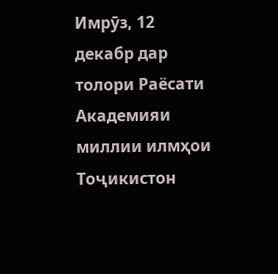Имрӯз, 12 декабр дар толори Раёсати Академияи миллии илмҳои Тоҷикистон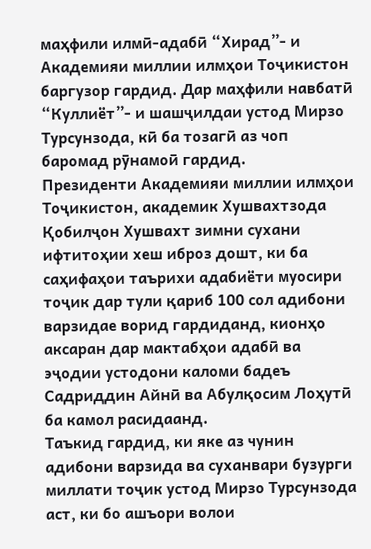маҳфили илмӣ-адабӣ “Хирад”- и Академияи миллии илмҳои Тоҷикистон баргузор гардид. Дар маҳфили навбатӣ “Куллиёт”- и шашҷилдаи устод Мирзо Турсунзода, кӣ ба тозагӣ аз чоп баромад рӯнамоӣ гардид.
Президенти Академияи миллии илмҳои Тоҷикистон, академик Хушвахтзода Қобилҷон Хушвахт зимни сухани ифтитоҳии хеш иброз дошт, ки ба саҳифаҳои таърихи адабиёти муосири тоҷик дар тули қариб 100 сол адибони варзидае ворид гардиданд, кионҳо аксаран дар мактабҳои адабӣ ва эҷодии устодони каломи бадеъ Садриддин Айнӣ ва Абулқосим Лоҳутӣ ба камол расидаанд.
Таъкид гардид, ки яке аз чунин адибони варзида ва суханвари бузурги миллати тоҷик устод Мирзо Турсунзода аст, ки бо ашъори волои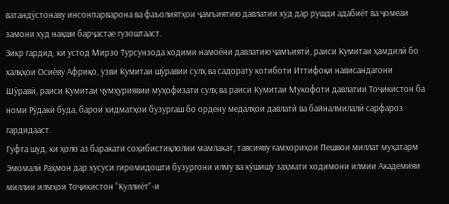ватандӯстонаву инсонпарварона ва фаъолиятҳои ҷамъиятию давлатии худ дар рушди адабиёт ва ҷомеаи замони худ нақши барҷастае гузоштааст.
Зикр гардид, ки устод Мирзо Турсунзода ходими намоёни давлатию ҷамъиятӣ, раиси Кумитаи ҳамдилӣ бо халқҳои Осиёву Африқо, узви Кумитаи шӯравии сулҳ ва садорату котиботи Иттифоқи нависандагони Шӯравӣ, раиси Кумитаи ҷумҳуриявии муҳофизати сулҳ ва раиси Кумитаи Мукофоти давлатии Тоҷикистон ба номи Рӯдакӣ буда, барои хидматҳои бузургаш бо ордену медалҳои давлатӣ ва байналмилалӣ сарфароз гардидааст.
Гуфта шуд, ки ҳоло аз баракати соҳибистиқлолии мамлакат, тавсияву ғамхориҳои Пешвои миллат муҳатарм Эмомалӣ Раҳмон дар хусуси гиромидошти бузургони илму ва кӯшишу заҳмати ходимони илмии Академияи миллии илмҳои Тоҷикистон “Куллиёт”-и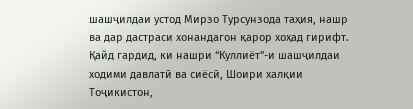шашҷилдаи устод Мирзо Турсунзода таҳия, нашр ва дар дастраси хонандагон қарор хоҳад гирифт.
Қайд гардид, ки нашри “Куллиёт”-и шашҷилдаи ходими давлатӣ ва сиёсӣ, Шоири халқии Тоҷикистон,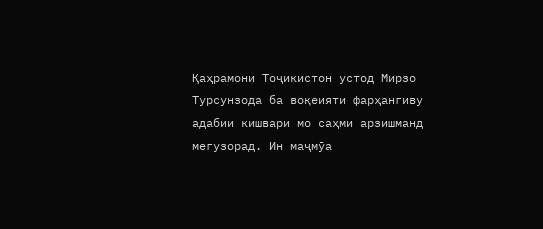Қаҳрамони Тоҷикистон устод Мирзо Турсунзода ба воқеияти фарҳангиву адабии кишвари мо саҳми арзишманд мегузорад. Ин маҷмӯа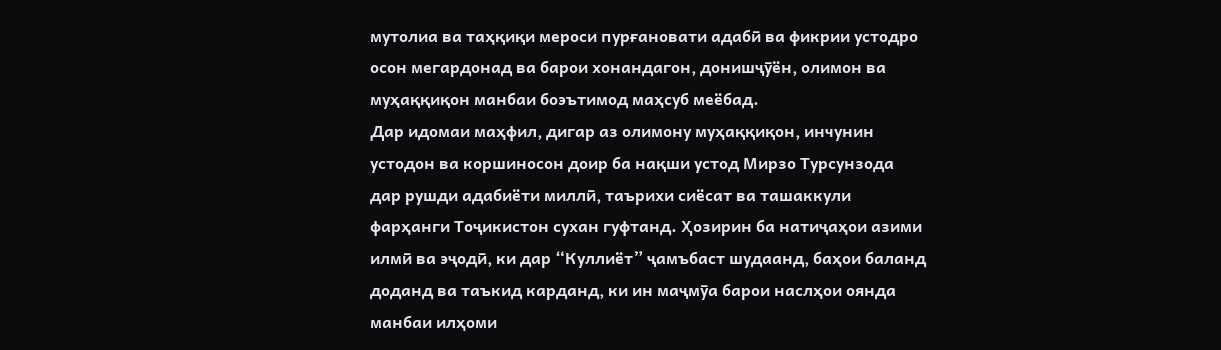мутолиа ва таҳқиқи мероси пурғановати адабӣ ва фикрии устодро осон мегардонад ва барои хонандагон, донишҷӯён, олимон ва муҳаққиқон манбаи боэътимод маҳсуб меёбад.
Дар идомаи маҳфил, дигар аз олимону муҳаққиқон, инчунин устодон ва коршиносон доир ба нақши устод Мирзо Турсунзода дар рушди адабиёти миллӣ, таърихи сиёсат ва ташаккули фарҳанги Тоҷикистон сухан гуфтанд. Ҳозирин ба натиҷаҳои азими илмӣ ва эҷодӣ, ки дар “Куллиёт” ҷамъбаст шудаанд, баҳои баланд доданд ва таъкид карданд, ки ин маҷмӯа барои наслҳои оянда манбаи илҳоми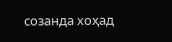созанда хоҳад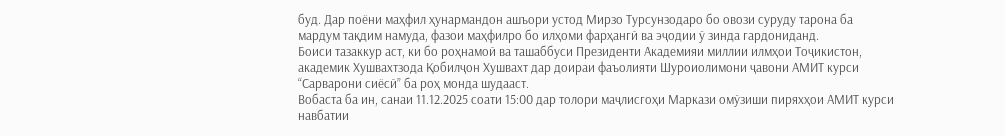буд. Дар поёни маҳфил ҳунармандон ашъори устод Мирзо Турсунзодаро бо овози суруду тарона ба мардум тақдим намуда, фазои маҳфилро бо илҳоми фарҳангӣ ва эҷодии ӯ зинда гардониданд.
Боиси тазаккур аст, ки бо роҳнамоӣ ва ташаббуси Президенти Академияи миллии илмҳои Тоҷикистон, академик Хушвахтзода Қобилҷон Хушвахт дар доираи фаъолияти Шуроиолимони ҷавони АМИТ курси “Сарварони сиёсӣ” ба роҳ монда шудааст.
Вобаста ба ин, санаи 11.12.2025 соати 15:00 дар толори маҷлисгоҳи Маркази омӯзиши пиряхҳои АМИТ курси навбатии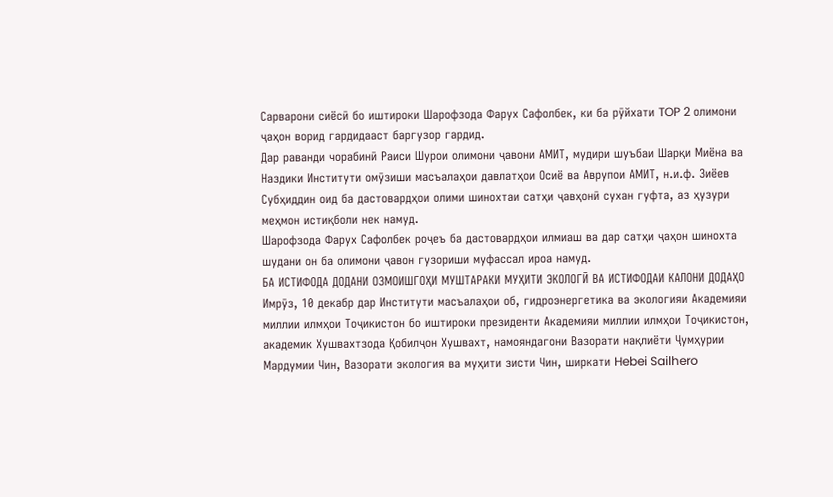Сарварони сиёсӣ бо иштироки Шарофзода Фарух Сафолбек, ки ба рӯйхати TOP 2 олимони ҷаҳон ворид гардидааст баргузор гардид.
Дар раванди чорабинӣ Раиси Шурои олимони ҷавони АМИТ, мудири шуъбаи Шарқи Миёна ва Наздики Институти омӯзиши масъалаҳои давлатҳои Осиё ва Аврупои АМИТ, н.и.ф. Зиёев Субҳиддин оид ба дастовардҳои олими шинохтаи сатҳи ҷавҳонӣ сухан гуфта, аз ҳузури меҳмон истиқболи нек намуд.
Шарофзода Фарух Сафолбек роҷеъ ба дастовардҳои илмиаш ва дар сатҳи ҷаҳон шинохта шудани он ба олимони ҷавон гузориши муфассал ироа намуд.
БА ИСТИФОДА ДОДАНИ ОЗМОИШГОҲИ МУШТАРАКИ МУҲИТИ ЭКОЛОГӢ ВА ИСТИФОДАИ КАЛОНИ ДОДАҲО
Имрӯз, 10 декабр дар Институти масъалаҳои об, гидроэнергетика ва экологияи Академияи миллии илмҳои Тоҷикистон бо иштироки президенти Академияи миллии илмҳои Тоҷикистон, академик Хушвахтзода Қобилҷон Хушвахт, намояндагони Вазорати нақлиёти Ҷумҳурии Мардумии Чин, Вазорати экология ва муҳити зисти Чин, ширкати Hebei Sailhero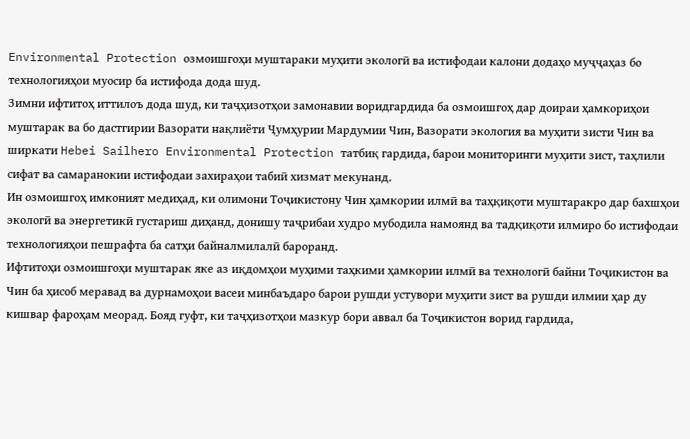Environmental Protection озмоишгоҳи муштараки муҳити экологӣ ва истифодаи калони додаҳо муҷҷаҳаз бо технологияҳои муосир ба истифода дода шуд.
Зимни ифтитоҳ иттилоъ дода шуд, ки таҷҳизотҳои замонавии воридгардида ба озмоишгоҳ дар доираи ҳамкориҳои муштарак ва бо дастгирии Вазорати нақлиёти Ҷумҳурии Мардумии Чин, Вазорати экология ва муҳити зисти Чин ва ширкати Hebei Sailhero Environmental Protection татбиқ гардида, барои мониторинги муҳити зист, таҳлили сифат ва самаранокии истифодаи захираҳои табиӣ хизмат мекунанд.
Ин озмоишгоҳ имконият медиҳад, ки олимони Тоҷикистону Чин ҳамкории илмӣ ва таҳқиқоти муштаракро дар бахшҳои экологӣ ва энергетикӣ густариш диҳанд, донишу таҷрибаи худро мубодила намоянд ва тадқиқоти илмиро бо истифодаи технологияҳои пешрафта ба сатҳи байналмилалӣ бароранд.
Ифтитоҳи озмоишгоҳи муштарак яке аз иқдомҳои муҳими таҳкими ҳамкории илмӣ ва технологӣ байни Тоҷикистон ва Чин ба ҳисоб меравад ва дурнамоҳои васеи минбаъдаро барои рушди устувори муҳити зист ва рушди илмии ҳар ду кишвар фароҳам меорад. Бояд гуфт, ки таҷҳизотҳои мазкур бори аввал ба Тоҷикистон ворид гардида,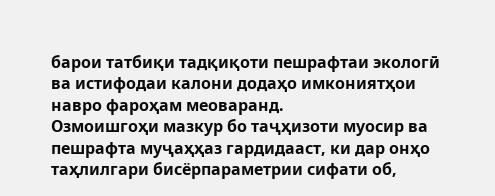барои татбиқи тадқиқоти пешрафтаи экологӣ ва истифодаи калони додаҳо имкониятҳои навро фароҳам меоваранд.
Озмоишгоҳи мазкур бо таҷҳизоти муосир ва пешрафта муҷаҳҳаз гардидааст, ки дар онҳо таҳлилгари бисёрпараметрии сифати об,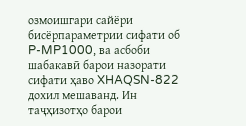озмоишгари сайёри бисёрпараметрии сифати об P-MP1000, ва асбоби шабакавӣ барои назорати сифати ҳаво XHAQSN-822 дохил мешаванд. Ин таҷҳизотҳо барои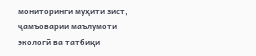мониторинги муҳити зист, ҷамъоварии маълумоти экологӣ ва татбиқи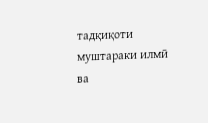тадқиқоти муштараки илмӣ ва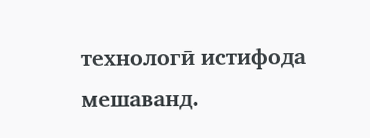технологӣ истифода мешаванд.